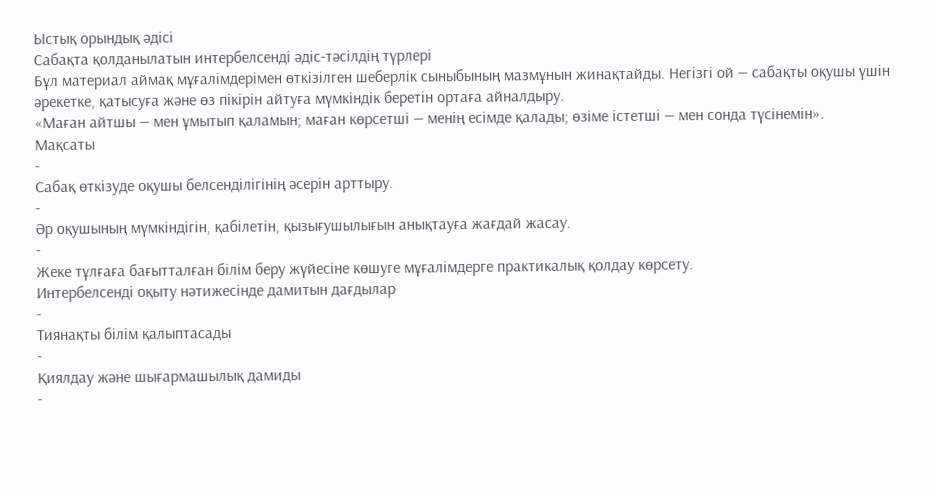Ыстық орындық әдісі
Сабақта қолданылатын интербелсенді әдіс-тәсілдің түрлері
Бұл материал аймақ мұғалімдерімен өткізілген шеберлік сыныбының мазмұнын жинақтайды. Негізгі ой — сабақты оқушы үшін әрекетке, қатысуға және өз пікірін айтуға мүмкіндік беретін ортаға айналдыру.
«Маған айтшы — мен ұмытып қаламын; маған көрсетші — менің есімде қалады; өзіме істетші — мен сонда түсінемін».
Мақсаты
-
Сабақ өткізуде оқушы белсенділігінің әсерін арттыру.
-
Әр оқушының мүмкіндігін, қабілетін, қызығушылығын анықтауға жағдай жасау.
-
Жеке тұлғаға бағытталған білім беру жүйесіне көшуге мұғалімдерге практикалық қолдау көрсету.
Интербелсенді оқыту нәтижесінде дамитын дағдылар
-
Тиянақты білім қалыптасады
-
Қиялдау және шығармашылық дамиды
-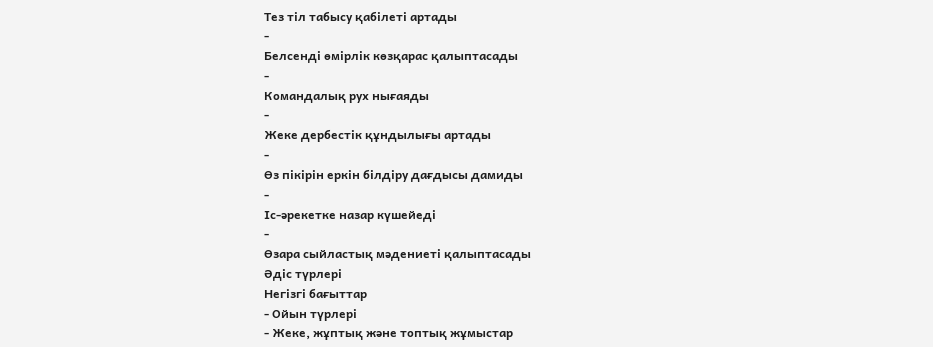Тез тіл табысу қабілеті артады
-
Белсенді өмірлік көзқарас қалыптасады
-
Командалық рух нығаяды
-
Жеке дербестік құндылығы артады
-
Өз пікірін еркін білдіру дағдысы дамиды
-
Іс-әрекетке назар күшейеді
-
Өзара сыйластық мәдениеті қалыптасады
Әдіс түрлері
Негізгі бағыттар
- Ойын түрлері
- Жеке, жұптық және топтық жұмыстар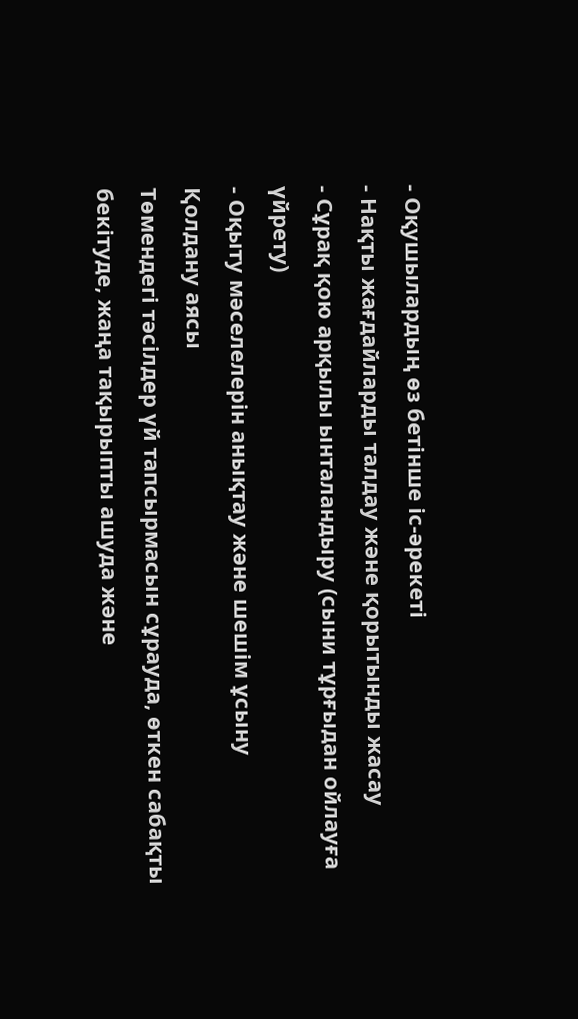- Оқушылардың өз бетінше іс-әрекеті
- Нақты жағдайларды талдау және қорытынды жасау
- Сұрақ қою арқылы ынталандыру (сыни тұрғыдан ойлауға үйрету)
- Оқыту мәселелерін анықтау және шешім ұсыну
Қолдану аясы
Төмендегі тәсілдер үй тапсырмасын сұрауда, өткен сабақты бекітуде, жаңа тақырыпты ашуда және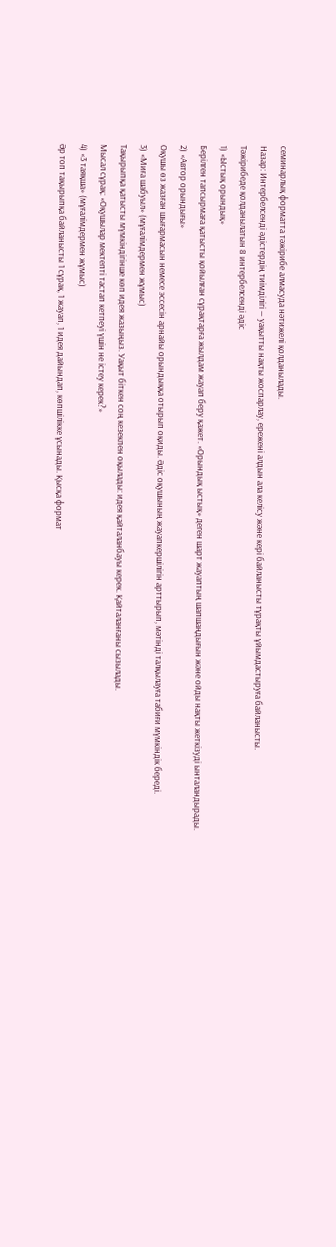семинарлық форматта тәжірибе алмасуда нәтижелі қолданылады.
Назар: Интербелсенді әдістердің тиімділігі — уақытты нақты жоспарлау, ережені алдын ала келісу және кері байланысты тұрақты ұйымдастыруға байланысты.
Тәжірибеде қолданылатын 8 интербелсенді әдіс
1) «Ыстық орындық»
Берілген тапсырмаға қатысты қойылған сұрақтарға жылдам жауап беру қажет. «Орындық ыстық» деген шарт жауаптың шапшаңдығын және ойды нақты жеткізуді ынталандырады.
2) «Автор орындығы»
Оқушы өз жазған шығармасын немесе эссесін арнайы орындыққа отырып оқиды. Әдіс оқушының жауапкершілігін арттырып, мәтінді талқылауға табиғи мүмкіндік береді.
3) «Миға шабуыл» (мұғалімдермен жұмыс)
Тақырыпқа қатысты мүмкіндігінше көп идея жазыңыз. Уақыт біткен соң кезекпен оқылады: идея қайталанбауы керек. Қайталанғаны сызылады.
Мысал сұрақ: «Оқушылар мектепті тастап кетпеуі үшін не істеу керек?»
4) «3 таяқша» (мұғалімдермен жұмыс)
Әр топ тақырыпқа байланысты 1 сұрақ, 1 жауап, 1 идея дайындап, көпшілікке ұсынады. Қысқа формат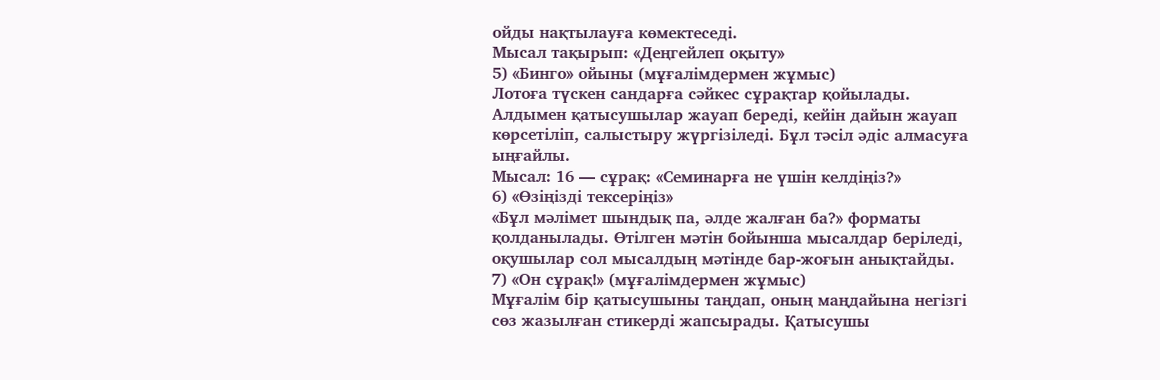ойды нақтылауға көмектеседі.
Мысал тақырып: «Деңгейлеп оқыту»
5) «Бинго» ойыны (мұғалімдермен жұмыс)
Лотоға түскен сандарға сәйкес сұрақтар қойылады. Алдымен қатысушылар жауап береді, кейін дайын жауап көрсетіліп, салыстыру жүргізіледі. Бұл тәсіл әдіс алмасуға ыңғайлы.
Мысал: 16 — сұрақ: «Семинарға не үшін келдіңіз?»
6) «Өзіңізді тексеріңіз»
«Бұл мәлімет шындық па, әлде жалған ба?» форматы қолданылады. Өтілген мәтін бойынша мысалдар беріледі, оқушылар сол мысалдың мәтінде бар-жоғын анықтайды.
7) «Он сұрақ!» (мұғалімдермен жұмыс)
Мұғалім бір қатысушыны таңдап, оның маңдайына негізгі сөз жазылған стикерді жапсырады. Қатысушы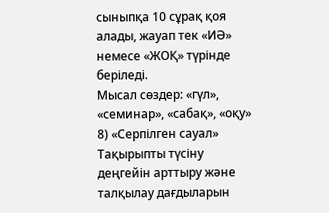сыныпқа 10 сұрақ қоя алады, жауап тек «ИӘ» немесе «ЖОҚ» түрінде беріледі.
Мысал сөздер: «гүл», «семинар», «сабақ», «оқу»
8) «Серпілген сауал»
Тақырыпты түсіну деңгейін арттыру және талқылау дағдыларын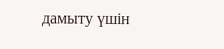дамыту үшін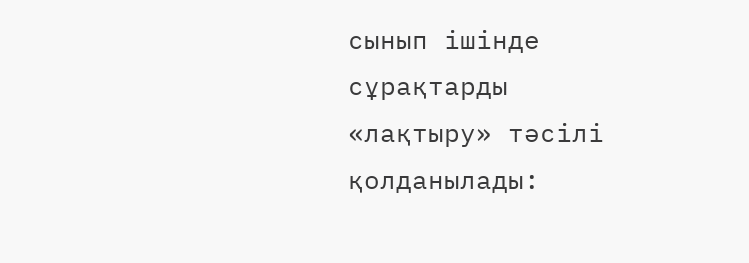сынып ішінде сұрақтарды «лақтыру» тәсілі қолданылады: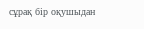сұрақ бір оқушыдан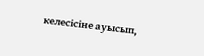келесісіне ауысып,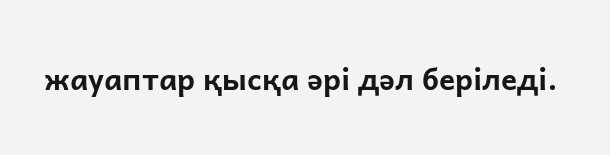жауаптар қысқа әрі дәл беріледі.